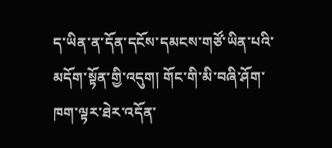ད་ཡིན་ན་དོན་དངོས་དམངས་གཙོ་ཡིན་པའི་མདོག་སྟོན་གྱི་འདུག། གོང་གི་མི་བཞི་ཤོག་ཁག་ལྟར་ཐེར་འདོན་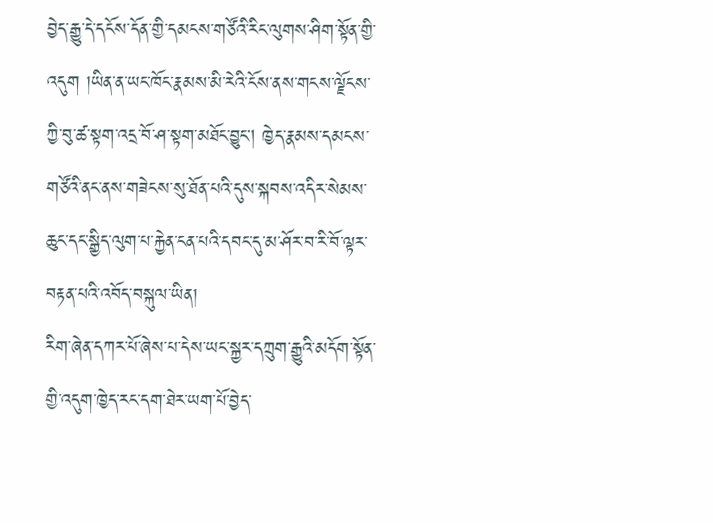བྱེད་རྒྱུ་དེ་དངོས་དོན་གྱི་དམངས་གཙོའི་རིང་ལུགས་ཤིག་སྟོན་གྱི་འདུག །ཡིན་ན་ཡང་ཁོང་རྣམས་མི་རེའི་ངོས་ནས་གངས་ལྗོངས་ཀྱི་བུ་ཚ་སྟག་འདྲ་བོ་ཤ་སྟག་མཐོང་བྱུང། ཁྱེད་རྣམས་དམངས་གཙོའི་ནང་ནས་གཟེངས་སུ་ཐོན་པའི་དུས་སྐབས་འདིར་སེམས་ཆུང་དང་སྒྱིད་ལུག་པ་རྐྱེན་ངན་པའི་དབང་དུ་མ་ཤོར་བ་རི་བོ་ལྟར་བརྟན་པའི་འབོད་བསྐུལ་ཡིན།
རིག་ཞེན་དཀར་པོ་ཞེས་པ་དེས་ཡང་སྐྱར་དཀྲུག་རྒྱུའི་མདོག་སྟོན་གྱི་འདུག་ཁྱེད་རང་དག་ཐེར་ཡག་པོ་བྱེད་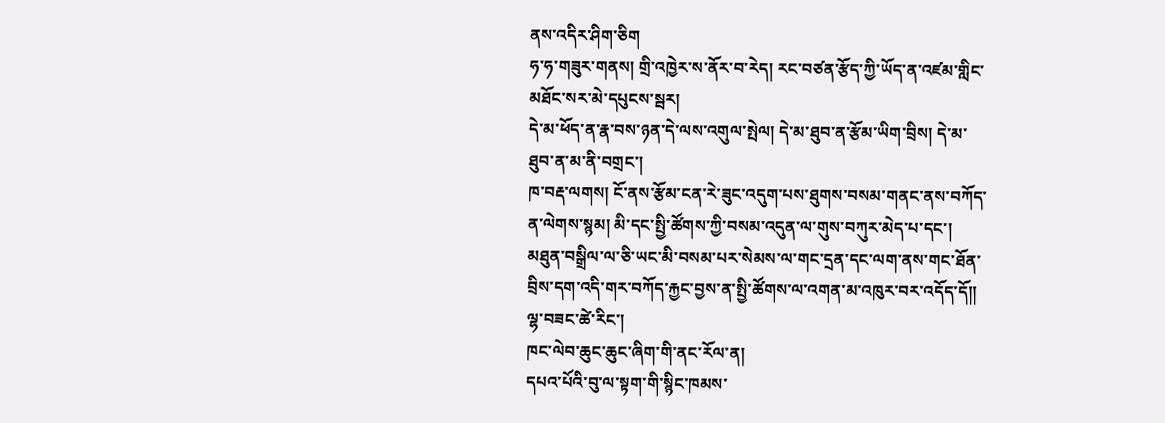ནས་འདིར་ཤིག་ཅིག
ཧ་ཧ་གཟུར་གནས། གྲི་འཁྱེར་ས་ནོར་བ་རེད། རང་བཙན་རྩོད་ཀྱི་ཡོད་ན་འཛམ་གླིང་མཐོང་སར་མེ་དཔུངས་སྦར།
དེ་མ་ཕོད་ན་རྣ་བས་ཉན་དེ་ལས་འགུལ་སྤེལ། དེ་མ་ཐུབ་ན་རྩོམ་ཡིག་བྲིས། དེ་མ་ཐུབ་ན་མ་ནི་བགྲང་།
ཁ་བརྡ་ལགས། ངོ་ནས་རྩོམ་ངན་རེ་ཟུང་འདུག་པས་ཐུགས་བསམ་གནང་ནས་བཀོད་ན་ལེགས་སྙམ། མི་དང་སྤྱི་ཚོགས་ཀྱི་བསམ་འདུན་ལ་གུས་བཀུར་མེད་པ་དང་། མཐུན་བསྒྲིལ་ལ་ཅི་ཡང་མི་བསམ་པར་སེམས་ལ་གང་དྲན་དང་ལག་ནས་གང་ཐོན་བྲིས་དག་འདི་གར་བཀོད་རྐྱང་བྱས་ན་སྤྱི་ཚོགས་ལ་འགན་མ་འཁུར་བར་འདོད་དོ།།
ལྷ་བཟང་ཚེ་རིང་།
ཁང་ལེབ་ཆུང་ཆུང་ཞིག་གི་ནང་རོལ་ན།
དཔའ་པོའི་བུ་ལ་སྟག་གི་སྙིང་ཁམས་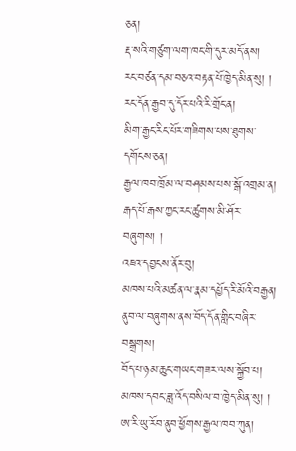ཅན།
རྡ་སའི་གཙུག་ལག་ཁང་གི་དུར་མདོ་ནས།
རང་བཙན་དམ་བཅའ་བརྟན་པོ་ཁྱེད་མིན་སུ། །
རང་དོན་རྒྱབ་དུ་དོར་པའི་རི་གྲོང་ན།
མིག་རྒྱང་རིང་པོར་གཟིགས་པས་ཐུགས་དགོངས་ཅན།
རྒྱལ་ཁབ་ཁྲོམ་ལ་བཤམས་པས་སྒོ་འགྲམ་ན།
རྒད་པོ་རྒས་ཀྱང་རང་ཚུགས་མི་ཤོར་བཞུགས། །
འཇའ་དབྱངས་ནོར་བུ།
མཁས་པའི་མཚན་ལ་རྣམ་དཔྱོད་རི་མོའི་བརྒྱན།
ནུབ་ལ་བཞུགས་ནས་བོད་དོན་གླིང་བཞིར་བསྒྲགས།
བོད་པ་ཉམ་ཆུང་གཡང་གཟར་ལས་སྐྱོབ་པ།
མཁས་དབང་ཟླ་འོད་བསིལ་བ་ཁྱེད་མིན་སུ། །
ཨ་རི་ཡུ་རོབ་ནུབ་ཕྱོགས་རྒྱལ་ཁབ་ཀུན།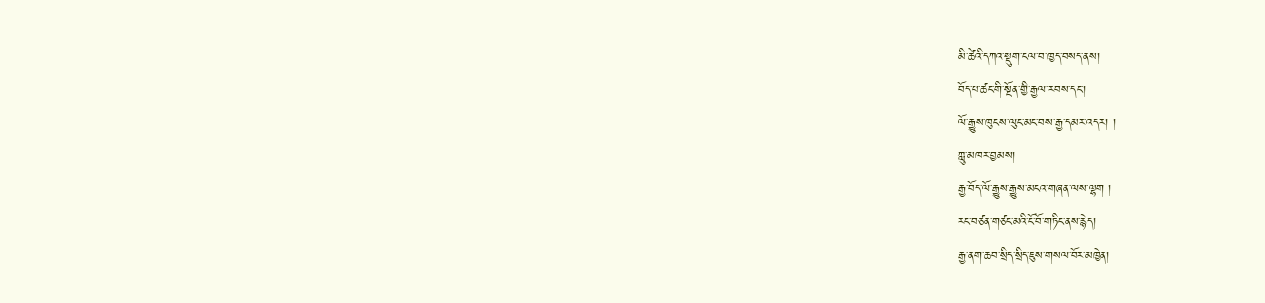མི་ཚེའི་དཀའ་སྡུག་ངལ་བ་ཁྱད་བསད་ནས།
བོད་པ་ཚང་གི་སྔོན་གྱི་རྒྱལ་རབས་དང་།
ལོ་རྒྱུས་ཁུངས་ལུང་མང་བས་རྒྱ་དམར་འདར། །
ཀླུ་མཁར་བྱམས།
རྒྱ་བོད་ལོ་རྒྱུས་རྒྱུས་མངའ་གཞན་ལས་ལྷག །
རང་བཙན་གཙང་མའི་ངོ་བོ་གཏིང་ནས་རྙེད།
རྒྱ་ནག་ཆབ་སྲིད་སྲིད་ཇུས་གསལ་བོར་མཁྱེན།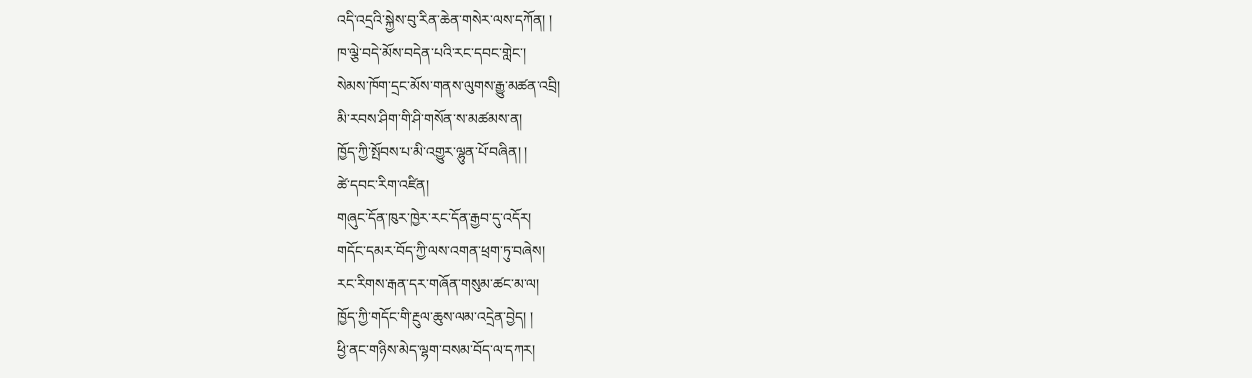འདི་འདྲའི་སྐྱེས་བུ་རིན་ཆེན་གསེར་ལས་དཀོན། །
ཁ་ལྕེ་བདེ་མོས་བདེན་པའི་རང་དབང་གླེང་།
སེམས་ཁོག་དྲང་མོས་གནས་ལུགས་རྒྱུ་མཚན་འབྲི།
མི་རབས་ཤིག་གི་ཤི་གསོན་ས་མཚམས་ན།
ཁྱོད་ཀྱི་སྤོབས་པ་མི་འགྱུར་ལྷུན་པོ་བཞིན། །
ཚེ་དབང་རིག་འཛིན།
གཞུང་དོན་ཁུར་ཁྱེར་རང་དོན་རྒྱབ་དུ་འདོར།
གདོང་དམར་བོད་ཀྱི་ལས་འགན་ཕྲག་ཏུ་བཞེས།
རང་རིགས་རྒན་དར་གཞོན་གསུམ་ཚང་མ་ལ།
ཁྱོད་ཀྱི་གདོང་གི་རྔུལ་ཆུས་ལམ་འདྲེན་བྱེད། །
ཕྱི་ནང་གཉིས་མེད་ལྷག་བསམ་བོད་ལ་དཀར།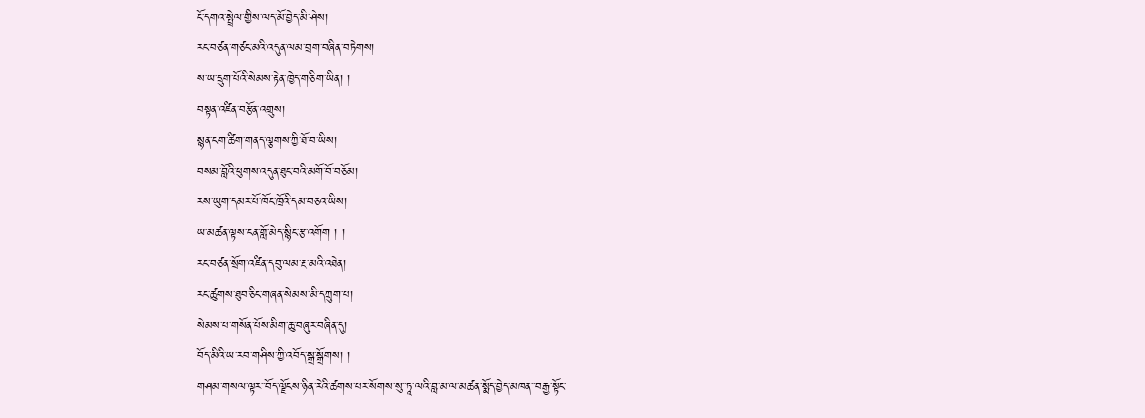ངོ་དགའ་སྤྲེལ་གྱིས་ལད་མོ་བྱེད་མི་ཤེས།
རང་བཙན་གཙང་མའི་འདུན་ལམ་བྲག་བཞིན་བཏེགས།
ས་ཡ་དྲུག་པོའི་སེམས་རྟེན་ཁྱེད་གཅིག་ཡིན། །
བསྟན་འཛིན་བརྩོན་འགྲུས།
སྙན་ངག་ཚིག་གནད་ལྕགས་ཀྱི་ཐོ་བ་ཡིས།
བསམ་བློའི་ཕུགས་འདུན་ཐུང་བའི་མགོ་བོ་བཅོམ།
རས་ཡུག་དམར་པོ་ཁོང་ཁྲོའི་དམ་བཅའ་ཡིས།
ཡ་མཚན་ལྟས་ངན་གློ་མེད་སྙིང་རྩ་འགོག ། །
རང་བཙན་སྲོག་འཛིན་དབུ་ལམ་རྔ་མའི་འཐེན།
རང་ཚུགས་ཐུབ་ཅིང་གཞན་སེམས་མི་དཀྲུག་པ།
སེམས་པ་གསོན་པོས་མིག་ཆུ་བཞུར་བཞིན་དུ།
བོད་མིའི་ཡ་རབ་གཤིས་ཀྱི་འབོད་སྒྲ་སྒྲོགས། །
གཤམ་གསལ་ལྟར་་བོད་ལྗོངས་ཉིན་རེའི་ཚགས་པར་སོགས་སུ་་ཏཱ་ལའི་བླ་མ་ལ་མཚན་སྨོད་བྱེད་མཁན་་བརྒྱ་སྟོང་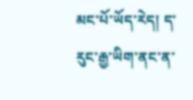མང་པོ་ཡོད་རེད། ད་རུང་རྒྱ་ཡིག་ནང་ན་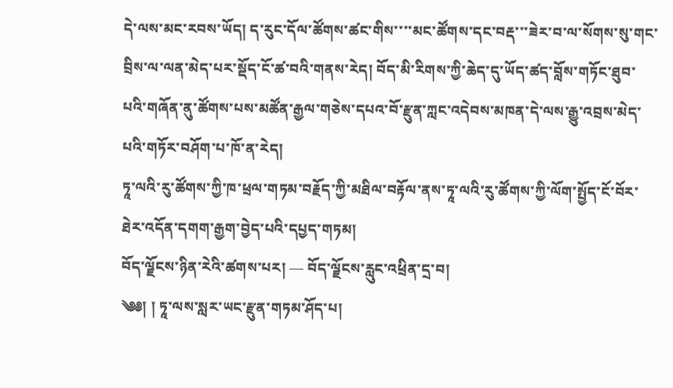དེ་ལས་མང་རབས་ཡོད། ད་རུང་དོལ་ཚོགས་ཚང་གིས་་་་མང་ཚོགས་དང་བརྡ་་་ཟེར་བ་ལ་སོགས་སུ་གང་བྲིས་ལ་ལན་མེད་པར་སྡོད་ངོ་ཚ་བའི་གནས་རེད། བོད་མི་རིགས་ཀྱི་ཆེད་དུ་ཡོད་ཚད་བློས་གཏོང་ཐུབ་པའི་གཞོན་ནུ་ཚོགས་པས་མཚོན་རྒྱལ་གཅེས་དཔའ་བོ་རྫུན་ཀླང་འདེབས་མཁན་དེ་ལས་རྒྱུ་འབྲས་མེད་པའི་གཏོར་བཤོག་པ་ཁོ་ན་རེད།
ཏཱ་ལའི་རུ་ཚོགས་ཀྱི་ཁ་ཕྲལ་གཏམ་བརྗོད་ཀྱི་མཐིལ་བརྟོལ་ནས་ཏཱ་ལའི་རུ་ཚོགས་ཀྱི་ལོག་སྤྱོད་ངོ་བོར་ཐེར་འདོན་དགག་རྒྱག་བྱེད་པའི་དཔྱད་གཏམ།
བོད་ལྗོངས་ཉིན་རེའི་ཚགས་པར། — བོད་ལྗོངས་རླུང་འཕྲིན་དྲ་བ།
༄༅། ། ཏཱ་ལས་སླར་ཡང་རྫུན་གཏམ་ཤོད་པ།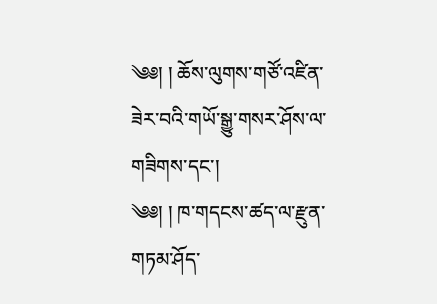༄༅། ། ཆོས་ལུགས་གཙོ་འཛིན་ཟེར་བའི་གཡོ་སྒྱུ་གསར་ཤོས་ལ་གཟིགས་དང་།
༄༅། ། ཁ་གདངས་ཚད་ལ་རྫུན་གཏམ་ཤོད་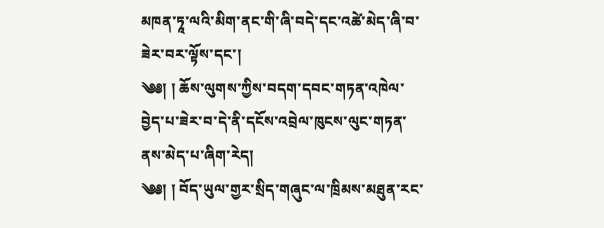མཁན་ཏཱ་ལའི་མིག་ནང་གི་ཞི་བདེ་དང་འཚེ་མེད་ཞི་བ་ཟེར་བར་ལྟོས་དང་།
༄༅། ། ཆོས་ལུགས་ཀྱིས་བདག་དབང་གཏན་འཁེལ་བྱེད་པ་ཟེར་བ་དེ་ནི་དངོས་འབྲེལ་ཁུངས་ལུང་གཏན་ནས་མེད་པ་ཞིག་རེད།
༄༅། ། བོད་ཡུལ་གྱར་སྲིད་གཞུང་ལ་ཁྲིམས་མཐུན་རང་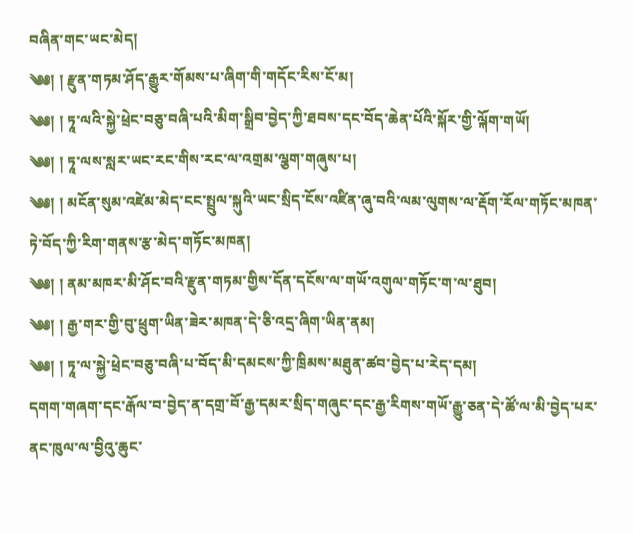བཞིན་གང་ཡང་མེད།
༄༅། ། རྫུན་གཏམ་ཤོད་རྒྱུར་གོམས་པ་ཞིག་གི་གདོང་རིས་ངོ་མ།
༄༅། ། ཏཱ་ལའི་སྐྱེ་ཕྲེང་བཅུ་བཞི་པའི་མིག་སྒྲིབ་བྱེད་ཀྱི་ཐབས་དང་བོད་ཆེན་པོའི་སྐོར་གྱི་ལྐོག་གཡོ།
༄༅། ། ཏཱ་ལས་སླར་ཡང་རང་གིས་རང་ལ་འགྲམ་ལྕག་གཞུས་པ།
༄༅། ། མངོན་སུམ་འཛེམ་མེད་ངང་སྤྲུལ་སྐུའི་ཡང་སྲིད་ངོས་འཛིན་ཞུ་བའི་ལམ་ལུགས་ལ་རྡོག་རོལ་གཏོང་མཁན་ཏེ་བོད་ཀྱི་རིག་གནས་རྩ་མེད་གཏོང་མཁན།
༄༅། ། ནམ་མཁར་མི་ཤོང་བའི་རྫུན་གཏམ་གྱིས་དོན་དངོས་ལ་གཡོ་འགུལ་གཏོང་ག་ལ་ཐུབ།
༄༅། ། རྒྱ་གར་གྱི་བུ་ཕྲུག་ཡིན་ཟེར་མཁན་དེ་ཅི་འདྲ་ཞིག་ཡིན་ནམ།
༄༅། ། ཏཱ་ལ་སྐྱེ་ཕྲེང་བཅུ་བཞི་པ་བོད་མི་དམངས་ཀྱི་ཁྲིམས་མཐུན་ཚབ་བྱེད་པ་རེད་དམ།
དགག་གཞག་དང་རྒོལ་བ་བྱེད་ན་དགྲ་བོ་རྒྱ་དམར་སྲིད་གཞུང་དང་རྒྱ་རིགས་གཡོ་རྒྱུ་ཅན་དེ་ཚོ་ལ་མི་བྱེད་པར་ནང་ཁུལ་ལ་བྱིའུ་ཆུང་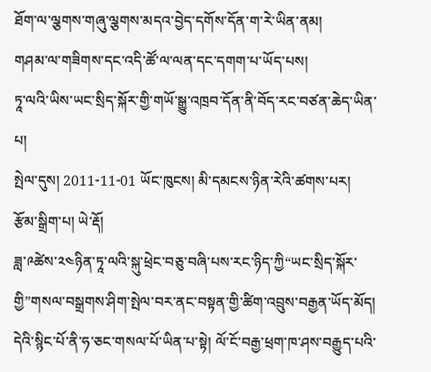ཐོག་ལ་ལྕགས་གཞུ་ལྕགས་མདའ་བྱེད་དགོས་དོན་ག་རེ་ཡིན་ནམ།
གཤམ་ལ་གཟིགས་དང་འདི་ཚོ་ལ་ལན་དང་དགག་པ་ཡོད་པས།
ཏཱ་ལའི་ཡིས་ཡང་སྲིད་སྐོར་གྱི་གཡོ་སྒྱུ་འཁྲབ་དོན་ནི་བོད་རང་བཙན་ཆེད་ཡིན་པ།
སྤེལ་དུས། 2011-11-01 ཡོང་ཁུངས། མི་དམངས་ཉིན་རེའི་ཚགས་པར། རྩོམ་སྒྲིག་པ། ཡེ་རྡོ།
ཟླ་༩ཚེས་༢༤ཉིན་ཏཱ་ལའི་སྐུ་ཕྲེང་བཅུ་བཞི་པས་རང་ཉིད་ཀྱི“ཡང་སྲིད་སྐོར་གྱི”གསལ་བསྒྲགས་ཤིག་སྤེལ་བར་ནང་བསྟན་གྱི་ཚིག་འབྲུས་བརྒྱན་ཡོད་མོད། དེའི་སྙིང་པོ་ནི་ཧ་ཅང་གསལ་པོ་ཡིན་པ་སྟེ། ལོ་ངོ་བརྒྱ་ཕྲག་ཁ་ཤས་བརྒྱུད་པའི་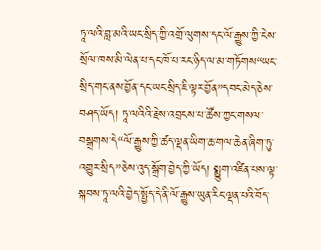ཏཱ་ལའི་བླ་མའི་ཡང་སྲིད་ཀྱི་འགྲོ་ལུགས་དང་ལོ་རྒྱུས་ཀྱི་ངེས་སྲོལ་ཁས་མི་ལེན་པ་དང་ཁོ་པ་རང་ཉིད་ལ་མ་གཏོགས“ཡང་སྲིད་གང་ནས་བྱོན་དང་ཡང་སྲིད་ཇི་ལྟར་བྱོན”དབང་མེད་ཅེས་བཤད་ཡོད། ཏཱ་ལའིའི་རྗེས་འབྲངས་པ་ཚོས་ཀྱང་གསལ་བསྒྲགས་དེ“ལོ་རྒྱུས་ཀྱི་ཚད་ལྡན་ཡིག་ཆ་གལ་ཆེན་ཞིག་ཏུ་འགྱུར་སྲིད”ཅེས་འུད་སྒྲོག་བྱེད་ཀྱི་ཡོད། སྨྱུག་འཛིན་པས་ལྟ་སྐབས་ཏཱ་ལའི་བྱེད་སྤྱོད་དེ་ནི་ལོ་རྒྱུས་ཡུན་རིང་ལྡན་པའི་བོད་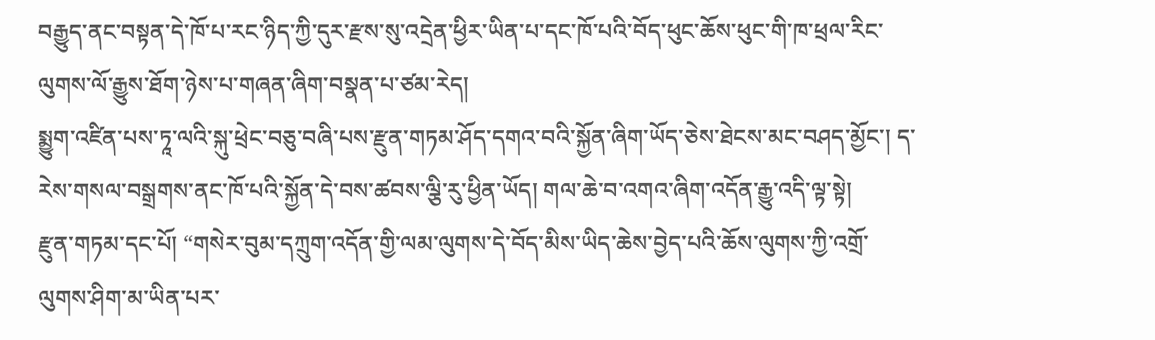བརྒྱུད་ནང་བསྟན་དེ་ཁོ་པ་རང་ཉིད་ཀྱི་དུར་རྫས་སུ་འདྲེན་ཕྱིར་ཡིན་པ་དང་ཁོ་པའི་བོད་ཕུང་ཆོས་ཕུང་གི་ཁ་ཕྲལ་རིང་ལུགས་ལོ་རྒྱུས་ཐོག་ཉེས་པ་གཞན་ཞིག་བསྣན་པ་ཙམ་རེད།
སྨྱུག་འཛིན་པས་ཏཱ་ལའི་སྐུ་ཕྲེང་བཅུ་བཞི་པས་རྫུན་གཏམ་ཤོད་དགའ་བའི་སྐྱོན་ཞིག་ཡོད་ཅེས་ཐེངས་མང་བཤད་མྱོང་། ད་རེས་གསལ་བསྒྲགས་ནང་ཁོ་པའི་སྐྱོན་དེ་བས་ཚབས་ལྕི་རུ་ཕྱིན་ཡོད། གལ་ཆེ་བ་འགའ་ཞིག་འདོན་རྒྱུ་འདི་ལྟ་སྟེ།
རྫུན་གཏམ་དང་པོ། “གསེར་བུམ་དཀྲུག་འདོན་གྱི་ལམ་ལུགས་དེ་བོད་མིས་ཡིད་ཆེས་བྱེད་པའི་ཆོས་ལུགས་ཀྱི་འགྲོ་ལུགས་ཤིག་མ་ཡིན་པར་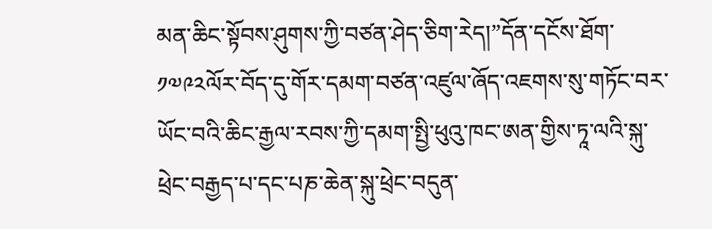མན་ཆིང་སྟོབས་ཤུགས་ཀྱི་བཙན་ཤེད་ཅིག་རེད།”དོན་དངོས་ཐོག་༡༧༩༢ལོར་བོད་དུ་གོར་དམག་བཙན་འཛུལ་ཞོད་འཇགས་སུ་གཏོང་བར་ཡོང་བའི་ཆིང་རྒྱལ་རབས་ཀྱི་དམག་སྤྱི་ཕུའུ་ཁང་ཨན་གྱིས་ཏཱ་ལའི་སྐུ་ཕྲེང་བརྒྱད་པ་དང་པཎ་ཆེན་སྐུ་ཕྲེང་བདུན་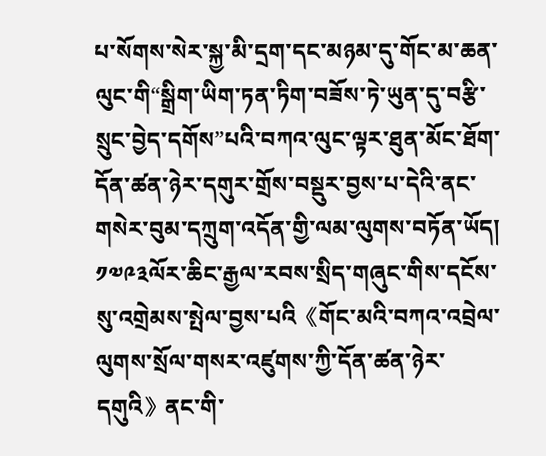པ་སོགས་སེར་སྐྱ་མི་དྲག་དང་མཉམ་དུ་གོང་མ་ཆན་ལུང་གི“སྒྲིག་ཡིག་ཏན་ཏིག་བཟོས་ཏེ་ཡུན་དུ་བརྩི་སྲུང་བྱེད་དགོས”པའི་བཀའ་ལུང་ལྟར་ཐུན་མོང་ཐོག་དོན་ཚན་ཉེར་དགུར་གྲོས་བསྡུར་བྱས་པ་དེའི་ནང་གསེར་བུམ་དཀྲུག་འདོན་གྱི་ལམ་ལུགས་བཏོན་ཡོད། ༡༧༩༣ལོར་ཆིང་རྒྱལ་རབས་སྲིད་གཞུང་གིས་དངོས་སུ་འགྲེམས་སྤེལ་བྱས་པའི《གོང་མའི་བཀའ་འབྲེལ་ལུགས་སྲོལ་གསར་འཛུགས་ཀྱི་དོན་ཚན་ཉེར་དགུའི》ནང་གི་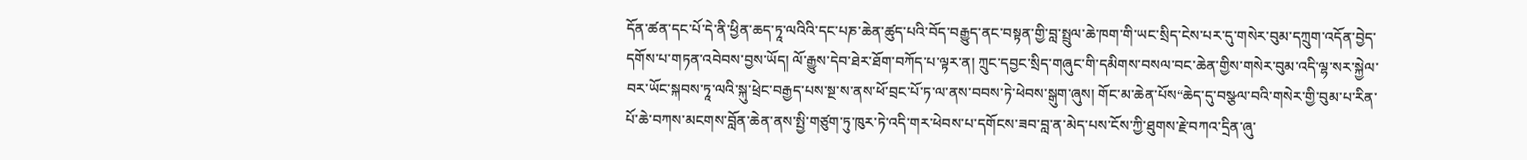དོན་ཚན་དང་པོ་དེ་ནི་ཕྱིན་ཆད་ཏཱ་ལའིའི་དང་པཎ་ཆེན་ཚུད་པའི་བོད་བརྒྱུད་ནང་བསྟན་གྱི་བླ་སྤྲུལ་ཆེ་ཁག་གི་ཡང་སྲིད་ངེས་པར་དུ་གསེར་བུམ་དཀྲུག་འདོན་བྱེད་དགོས་པ་གཏན་འབེབས་བྱས་ཡོད། ལོ་རྒྱུས་དེབ་ཐེར་ཐོག་བཀོད་པ་ལྟར་ན། ཀྲུང་དབྱང་སྲིད་གཞུང་གི་དམིགས་བསལ་བང་ཆེན་གྱིས་གསེར་བུམ་འདི་ལྷ་སར་སྐྱེལ་བར་ཡོང་སྐབས་ཏཱ་ལའི་སྐུ་ཕྲེང་བརྒྱད་པས་སྔ་ས་ནས་ཕོ་བྲང་པོ་ཏ་ལ་ནས་བབས་ཏེ་ཕེབས་སྒུག་ཞུས། གོང་མ་ཆེན་པོས“ཆེད་དུ་བསྩལ་བའི་གསེར་གྱི་བུམ་པ་རིན་པོ་ཆེ་བཀས་མངགས་བློན་ཆེན་ནས་སྤྱི་གཙུག་ཏུ་ཁུར་ཏེ་འདི་གར་ཕེབས་པ་དགོངས་ཟབ་བླ་ན་མེད་པས་ངོས་ཀྱི་ཐུགས་རྗེ་བཀའ་དྲིན་ཞུ་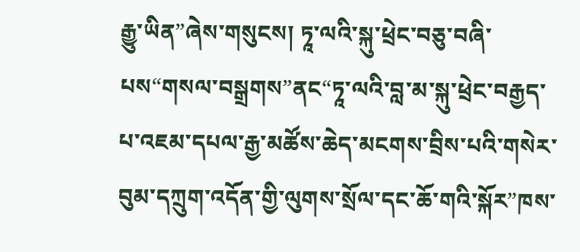རྒྱུ་ཡིན”ཞེས་གསུངས། ཏཱ་ལའི་སྐུ་ཕྲེང་བཅུ་བཞི་པས“གསལ་བསྒྲགས”ནང“ཏཱ་ལའི་བླ་མ་སྐུ་ཕྲེང་བརྒྱད་པ་འཇམ་དཔལ་རྒྱ་མཚོས་ཆེད་མངགས་བྲིས་པའི་གསེར་བུམ་དཀྲུག་འདོན་གྱི་ལུགས་སྲོལ་དང་ཆོ་གའི་སྐོར”ཁས་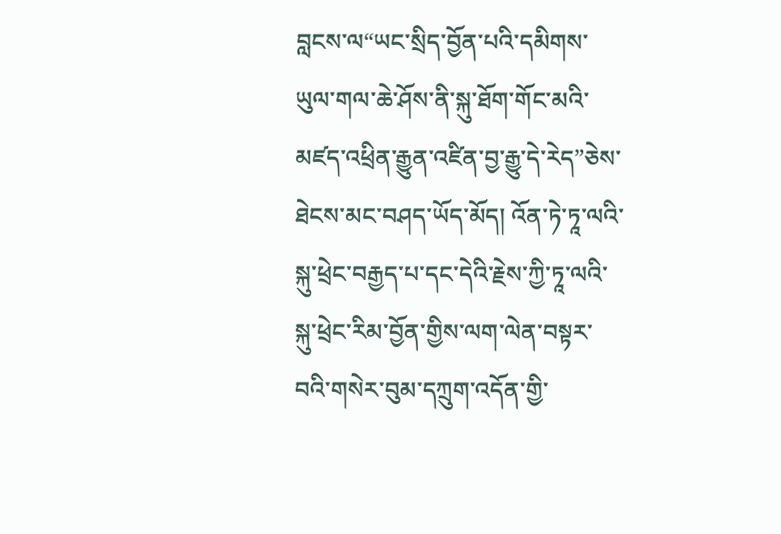བླངས་ལ“ཡང་སྲིད་བྱོན་པའི་དམིགས་ཡུལ་གལ་ཆེ་ཤོས་ནི་སྐུ་ཐོག་གོང་མའི་མཛད་འཕྲིན་རྒྱུན་འཛིན་བྱ་རྒྱུ་དེ་རེད”ཅེས་ཐེངས་མང་བཤད་ཡོད་མོད། འོན་ཏེ་ཏཱ་ལའི་སྐུ་ཕྲེང་བརྒྱད་པ་དང་དེའི་རྗེས་ཀྱི་ཏཱ་ལའི་སྐུ་ཕྲེང་རིམ་བྱོན་གྱིས་ལག་ལེན་བསྟར་བའི་གསེར་བུམ་དཀྲུག་འདོན་གྱི་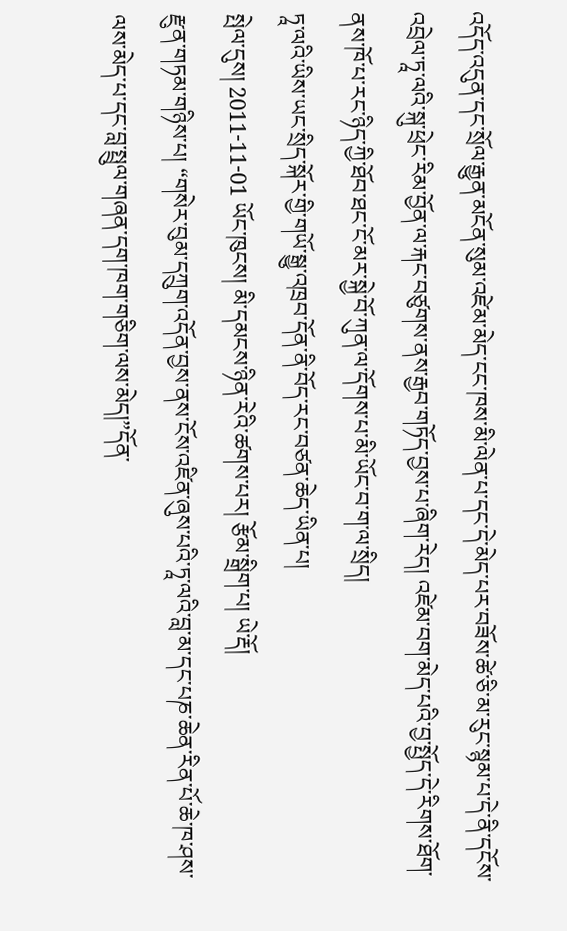འདོད་འདུན་དང་སྲོལ་རྒྱུན་མངོན་སུམ་འཛེམ་མེད་ངང་ཁས་མི་ལེན་པ་དང་དེ་མེད་པར་བཟོས་ཚེ་ཅི་མ་རུང་སྙམ་པ་དེ་ནི་དངོས་འབྲེལ་ཏཱ་ལའི་སྐུ་ཕྲེང་རིམ་བྱོན་ལ་རྐང་བཙུགས་ནས་རྒྱབ་གཏོད་བྱས་པ་ཞིག་རེད། འཛེམ་བག་མེད་པའི་བྱ་སྤྱོད་དེ་རིགས་ཐོག་ནས་ཁོ་པ་རང་ཉིད་ཀྱི་ཐོབ་ཐང་ངོ་མར་སྐྱེ་བོ་ཀུན་ལ་དོགས་པ་མི་ཡོང་བ་ག་ལ་སྲིད།
ཏཱ་ལའི་ཡིས་ཡང་སྲིད་སྐོར་གྱི་གཡོ་སྒྱུ་འཁྲབ་དོན་ནི་བོད་རང་བཙན་ཆེད་ཡིན་པ།
སྤེལ་དུས། 2011-11-01 ཡོང་ཁུངས། མི་དམངས་ཉིན་རེའི་ཚགས་པར། རྩོམ་སྒྲིག་པ། ཡེ་རྡོ།
རྫུན་གཏམ་གཉིས་པ། “གསེར་བུམ་དཀྲུག་འདོན་བྱས་ནས་ངོས་འཛིན་ཞུས་པའི་ཏཱ་ལའི་བླ་མ་དང་པཎ་ཆེན་རིན་པོ་ཆེ་ཁ་ཤས་ལས་མེད་པ་དང་བླ་སྤྲུལ་གཞན་དག་ཁག་གཅིག་ལས་མེད།”དོན་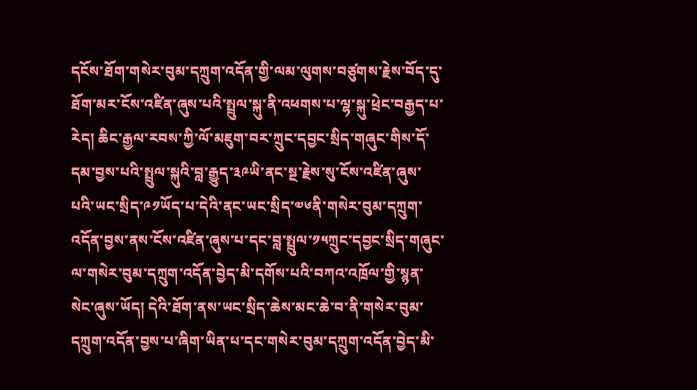དངོས་ཐོག་གསེར་བུམ་དཀྲུག་འདོན་གྱི་ལམ་ལུགས་བཙུགས་རྗེས་བོད་དུ་ཐོག་མར་ངོས་འཛིན་ཞུས་པའི་སྤྲུལ་སྐུ་ནི་འཕགས་པ་ལྷ་སྐུ་ཕྲེང་བརྒྱད་པ་རེད། ཆིང་རྒྱལ་རབས་ཀྱི་ལོ་མཇུག་བར་ཀྲུང་དབྱང་སྲིད་གཞུང་གིས་དོ་དམ་བྱས་པའི་སྤྲུལ་སྐུའི་བླ་རྒྱུད་༣༩ཡི་ནང་སྔ་རྗེས་སུ་ངོས་འཛིན་ཞུས་པའི་ཡང་སྲིད་༩༡ཡོད་པ་དེའི་ནང་ཡང་སྲིད་༧༦ནི་གསེར་བུམ་དཀྲུག་འདོན་བྱས་ནས་ངོས་འཛིན་ཞུས་པ་དང་བླ་སྤྲུལ་༡༥ཀྲུང་དབྱང་སྲིད་གཞུང་ལ་གསེར་བུམ་དཀྲུག་འདོན་བྱེད་མི་དགོས་པའི་བཀའ་འཁྲོལ་གྱི་སྙན་སེང་ཞུས་ཡོད། དེའི་ཐོག་ནས་ཡང་སྲིད་ཆེས་མང་ཆེ་བ་ནི་གསེར་བུམ་དཀྲུག་འདོན་བྱས་པ་ཞིག་ཡིན་པ་དང་གསེར་བུམ་དཀྲུག་འདོན་བྱེད་མི་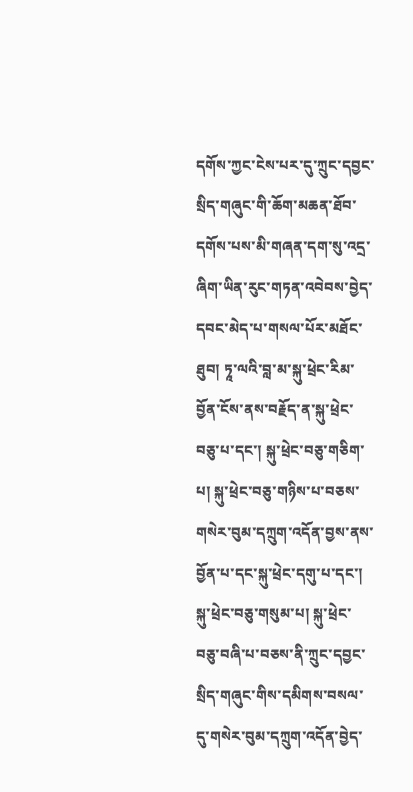དགོས་ཀྱང་ངེས་པར་དུ་ཀྲུང་དབྱང་སྲིད་གཞུང་གི་ཆོག་མཆན་ཐོབ་དགོས་པས་མི་གཞན་དག་སུ་འདྲ་ཞིག་ཡིན་རུང་གཏན་འབེབས་བྱེད་དབང་མེད་པ་གསལ་པོར་མཐོང་ཐུབ། ཏཱ་ལའི་བླ་མ་སྐུ་ཕྲེང་རིམ་བྱོན་ངོས་ནས་བརྗོད་ན་སྐུ་ཕྲེང་བཅུ་པ་དང་། སྐུ་ཕྲེང་བཅུ་གཅིག་པ། སྐུ་ཕྲེང་བཅུ་གཉིས་པ་བཅས་གསེར་བུམ་དཀྲུག་འདོན་བྱས་ནས་བྱོན་པ་དང་སྐུ་ཕྲེང་དགུ་པ་དང་། སྐུ་ཕྲེང་བཅུ་གསུམ་པ། སྐུ་ཕྲེང་བཅུ་བཞི་པ་བཅས་ནི་ཀྲུང་དབྱང་སྲིད་གཞུང་གིས་དམིགས་བསལ་དུ་གསེར་བུམ་དཀྲུག་འདོན་བྱེད་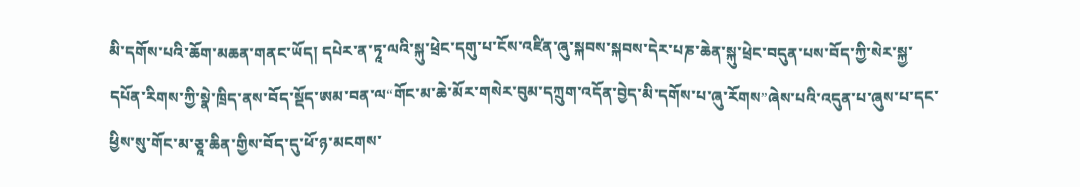མི་དགོས་པའི་ཆོག་མཆན་གནང་ཡོད། དཔེར་ན་ཏཱ་ལའི་སྐུ་ཕྲེང་དགུ་པ་ངོས་འཛིན་ཞུ་སྐབས་སྐབས་དེར་པཎ་ཆེན་སྐུ་ཕྲེང་བདུན་པས་བོད་ཀྱི་སེར་སྐྱ་དཔོན་རིགས་ཀྱི་སྣེ་ཁྲིད་ནས་བོད་སྡོད་ཨམ་བན་ལ“གོང་མ་ཆེ་མོར་གསེར་བུམ་དཀྲུག་འདོན་བྱེད་མི་དགོས་པ་ཞུ་རོགས”ཞེས་པའི་འདུན་པ་ཞུས་པ་དང་ཕྱིས་སུ་གོང་མ་ཅཱ་ཆིན་གྱིས་བོད་དུ་ཕོ་ཉ་མངགས་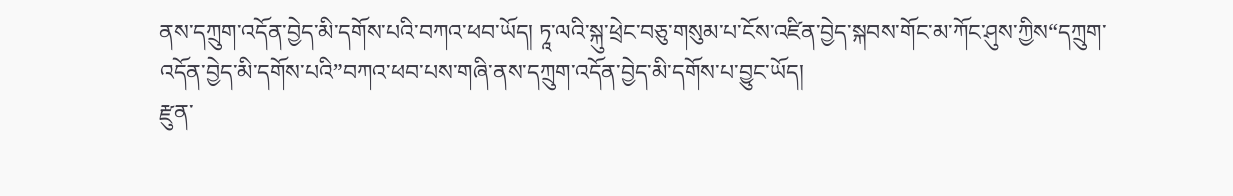ནས་དཀྲུག་འདོན་བྱེད་མི་དགོས་པའི་བཀའ་ཕབ་ཡོད། ཏཱ་ལའི་སྐུ་ཕྲེང་བཅུ་གསུམ་པ་ངོས་འཛིན་བྱེད་སྐབས་གོང་མ་ཀོང་ཤུས་ཀྱིས“དཀྲུག་འདོན་བྱེད་མི་དགོས་པའི”བཀའ་ཕབ་པས་གཞི་ནས་དཀྲུག་འདོན་བྱེད་མི་དགོས་པ་བྱུང་ཡོད།
རྫུན་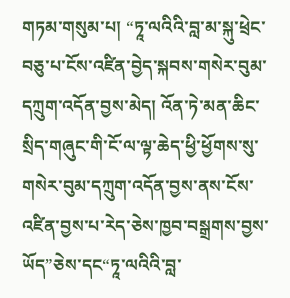གཏམ་གསུམ་པ། “ཏཱ་ལའིའི་བླ་མ་སྐུ་ཕྲེང་བཅུ་པ་ངོས་འཛིན་བྱེད་སྐབས་གསེར་བུམ་དཀྲུག་འདོན་བྱས་མེད། འོན་ཏེ་མན་ཆིང་སྲིད་གཞུང་གི་ངོ་ལ་ལྟ་ཆེད་ཕྱི་ཕྱོགས་སུ་གསེར་བུམ་དཀྲུག་འདོན་བྱས་ནས་ངོས་འཛིན་བྱས་པ་རེད་ཅེས་ཁྱབ་བསྒྲགས་བྱས་ཡོད”ཅེས་དང“ཏཱ་ལའིའི་བླ་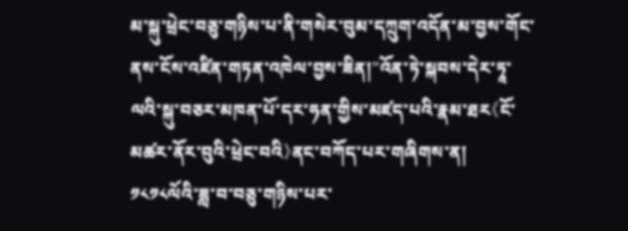མ་སྐུ་ཕྲེང་བཅུ་གཉིས་པ་ནི་གསེར་བུམ་དཀྲུག་འདོན་མ་བྱས་གོང་ནས་ངོས་འཛིན་གཏན་འཁེལ་བྱས་ཟིན།”འོན་ཏེ་སྐབས་དེར་ཏཱ་ལའི་སྐུ་བཅར་མཁན་པོ་དར་ཧན་གྱིས་མཛད་པའི་རྣམ་ཐར《ངོ་མཚར་ནོར་བུའི་ཕྲེང་བའི》ནང་བཀོད་པར་གཞིགས་ན། ༡༨༡༨ལོའི་ཟླ་བ་བཅུ་གཉིས་པར་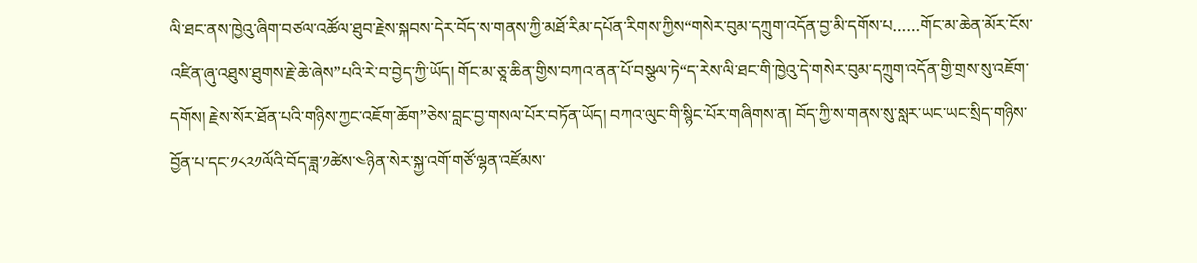ལི་ཐང་ནས་ཁྱེའུ་ཞིག་བཙལ་འཚོལ་ཐུབ་རྗེས་སྐབས་དེར་བོད་ས་གནས་ཀྱི་མཐོ་རིམ་དཔོན་རིགས་ཀྱིས“གསེར་བུམ་དཀྲུག་འདོན་བྱ་མི་དགོས་པ……གོང་མ་ཆེན་མོར་ངོས་འཛིན་ཞུ་འཐུས་ཐུགས་རྗེ་ཆེ་ཞེས”པའི་རེ་བ་བྱེད་ཀྱི་ཡོད། གོང་མ་ཅཱ་ཆིན་གྱིས་བཀའ་ནན་པོ་བསྩལ་ཏེ“ད་རེས་ལི་ཐང་གི་ཁྱེའུ་དེ་གསེར་བུམ་དཀྲུག་འདོན་གྱི་གྲས་སུ་འཇོག་དགོས། རྗེས་སོར་ཐོན་པའི་གཉིས་ཀྱང་འཇོག་ཆོག”ཅེས་བླང་བྱ་གསལ་པོར་བཏོན་ཡོད། བཀའ་ལུང་གི་སྙིང་པོར་གཞིགས་ན། བོད་ཀྱི་ས་གནས་སུ་སླར་ཡང་ཡང་སྲིད་གཉིས་བྱོན་པ་དང་༡༨༢༡ལོའི་བོད་ཟླ་༡ཚེས་༤ཉིན་སེར་སྐྱ་འགོ་གཙོ་ལྷན་འཛོམས་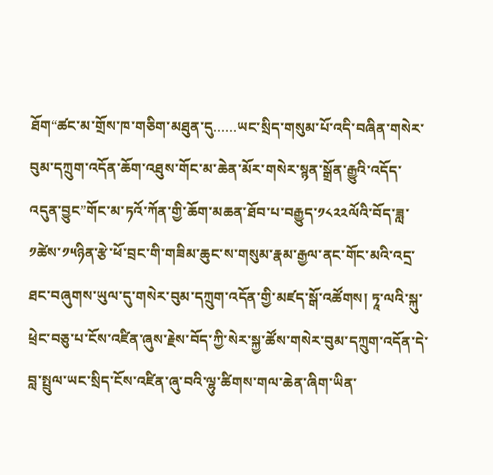ཐོག“ཚང་མ་གྲོས་ཁ་གཅིག་མཐུན་དུ……ཡང་སྲིད་གསུམ་པོ་འདི་བཞིན་གསེར་བུམ་དཀྲུག་འདོན་ཆོག་འཐུས་གོང་མ་ཆེན་མོར་གསེར་སྙན་སྒྲོན་རྒྱུའི་འདོད་འདུན་བྱུང”གོང་མ་ཏའོ་ཀོན་གྱི་ཆོག་མཆན་ཐོབ་པ་བརྒྱུད་༡༨༢༢ལོའི་བོད་ཟླ་༡ཚེས་༡༥ཉིན་རྩེ་ཕོ་བྲང་གི་གཟིམ་ཆུང་ས་གསུམ་རྣམ་རྒྱལ་ནང་གོང་མའི་འདྲ་ཐང་བཞུགས་ཡུལ་དུ་གསེར་བུམ་དཀྲུག་འདོན་གྱི་མཛད་སྒོ་འཚོགས། ཏཱ་ལའི་སྐུ་ཕྲེང་བཅུ་པ་ངོས་འཛིན་ཞུས་རྗེས་བོད་ཀྱི་སེར་སྐྱ་ཚོས་གསེར་བུམ་དཀྲུག་འདོན་དེ་བླ་སྤྲུལ་ཡང་སྲིད་ངོས་འཛིན་ཞུ་བའི་ལྷུ་ཚིགས་གལ་ཆེན་ཞིག་ཡིན་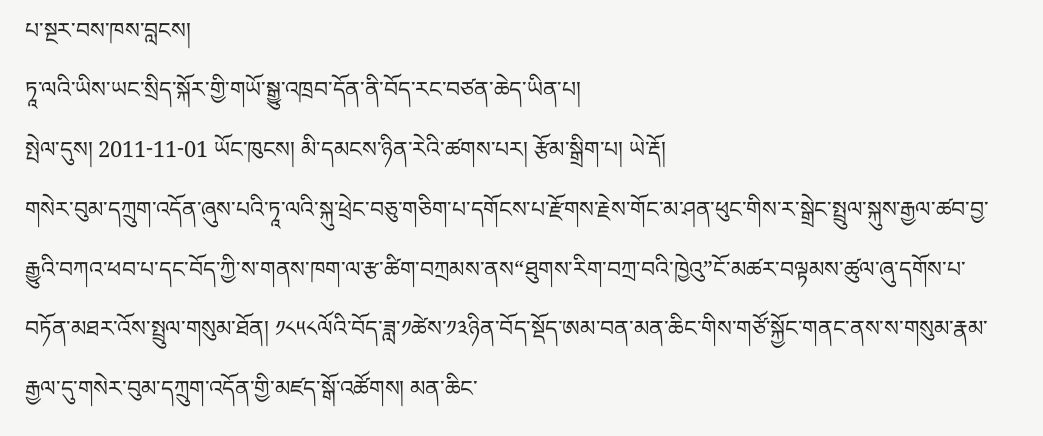པ་སྔར་བས་ཁས་བླངས།
ཏཱ་ལའི་ཡིས་ཡང་སྲིད་སྐོར་གྱི་གཡོ་སྒྱུ་འཁྲབ་དོན་ནི་བོད་རང་བཙན་ཆེད་ཡིན་པ།
སྤེལ་དུས། 2011-11-01 ཡོང་ཁུངས། མི་དམངས་ཉིན་རེའི་ཚགས་པར། རྩོམ་སྒྲིག་པ། ཡེ་རྡོ།
གསེར་བུམ་དཀྲུག་འདོན་ཞུས་པའི་ཏཱ་ལའི་སྐུ་ཕྲེང་བཅུ་གཅིག་པ་དགོངས་པ་རྫོགས་རྗེས་གོང་མ་ཤན་ཕུང་གིས་ར་སྒྲེང་སྤྲུལ་སྐུས་རྒྱལ་ཚབ་བྱ་རྒྱུའི་བཀའ་ཕབ་པ་དང་བོད་ཀྱི་ས་གནས་ཁག་ལ་རྩ་ཚིག་བཀྲམས་ནས“ཐུགས་རིག་བཀྲ་བའི་ཁྱེའུ”ངོ་མཚར་བལྟམས་ཚུལ་ཞུ་དགོས་པ་བཏོན་མཐར་འོས་སྤྲུལ་གསུམ་ཐོན། ༡༨༥༨ལོའི་བོད་ཟླ་༡ཚེས་༡༣ཉིན་བོད་སྡོད་ཨམ་བན་མན་ཆིང་གིས་གཙོ་སྐྱོང་གནང་ནས་ས་གསུམ་རྣམ་རྒྱལ་དུ་གསེར་བུམ་དཀྲུག་འདོན་གྱི་མཛད་སྒོ་འཚོགས། མན་ཆིང་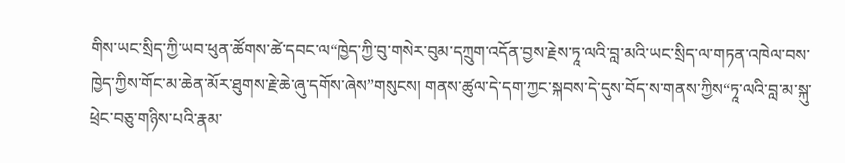གིས་ཡང་སྲིད་ཀྱི་ཡབ་ཕུན་ཚོགས་ཚེ་དབང་ལ“ཁྱེད་ཀྱི་བུ་གསེར་བུམ་དཀྲུག་འདོན་བྱས་རྗེས་ཏཱ་ལའི་བླ་མའི་ཡང་སྲིད་ལ་གཏན་འཁེལ་བས་ཁྱེད་ཀྱིས་གོང་མ་ཆེན་མོར་ཐུགས་རྗེ་ཆེ་ཞུ་དགོས་ཞེས”གསུངས། གནས་ཚུལ་དེ་དག་ཀྱང་སྐབས་དེ་དུས་བོད་ས་གནས་ཀྱིས“ཏཱ་ལའི་བླ་མ་སྐུ་ཕྲེང་བཅུ་གཉིས་པའི་རྣམ་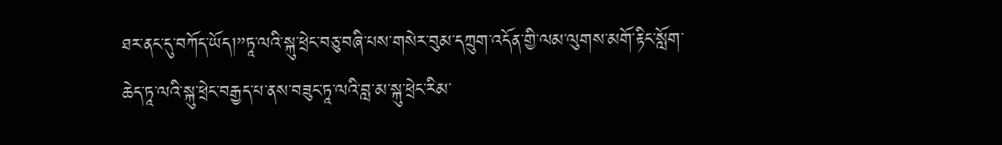ཐར་ནང་དུ་བཀོད་ཡོད།”ཏཱ་ལའི་སྐུ་ཕྲེང་བཅུ་བཞི་པས་གསེར་བུམ་དཀྲུག་འདོན་གྱི་ལམ་ལུགས་མགོ་རྟིང་སློག་ཆེད་ཏཱ་ལའི་སྐུ་ཕྲེང་བརྒྱད་པ་ནས་བཟུང་ཏཱ་ལའི་བླ་མ་སྐུ་ཕྲེང་རིམ་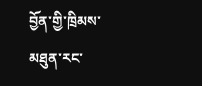བྱོན་གྱི་ཁྲིམས་མཐུན་རང་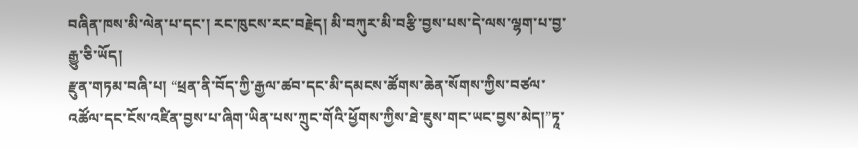བཞིན་ཁས་མི་ལེན་པ་དང་། རང་ཁུངས་རང་བརྗེད། མི་བཀུར་མི་བརྩི་བྱས་པས་དེ་ལས་ལྷག་པ་བྱ་རྒྱུ་ཅི་ཡོད།
རྫུན་གཏམ་བཞི་པ། “ཕྲན་ནི་བོད་ཀྱི་རྒྱལ་ཚབ་དང་མི་དམངས་ཚོགས་ཆེན་སོགས་ཀྱིས་བཙལ་འཚོལ་དང་ངོས་འཛིན་བྱས་པ་ཞིག་ཡིན་པས་ཀྲུང་གོའི་ཕྱོགས་ཀྱིས་ཐེ་ཇུས་གང་ཡང་བྱས་མེད།”ཏཱ་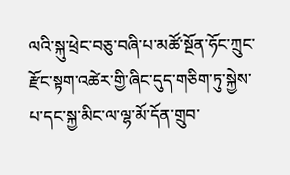ལའི་སྐུ་ཕྲེང་བཅུ་བཞི་པ་མཚོ་སྔོན་ཧོང་ཀྲུང་རྫོང་སྟག་འཚེར་གྱི་ཞིང་དུད་གཅིག་ཏུ་སྐྱེས་པ་དང་སྐྱ་མིང་ལ་ལྷ་མོ་དོན་གྲུབ་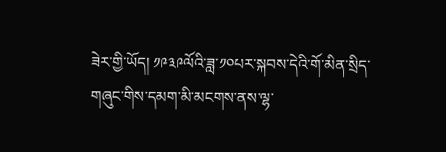ཟེར་གྱི་ཡོད། ༡༩༣༩ལོའི་ཟླ་༡༠པར་སྐབས་དེའི་གོ་མིན་སྲིད་གཞུང་གིས་དམག་མི་མངགས་ནས་ལྷ་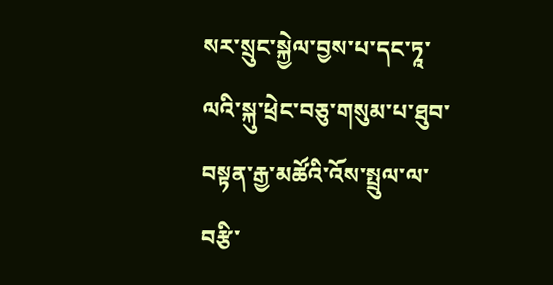སར་སྲུང་སྐྱེལ་བྱས་པ་དང་ཏཱ་ལའི་སྐུ་ཕྲེང་བཅུ་གསུམ་པ་ཐུབ་བསྟན་རྒྱ་མཚོའི་འོས་སྤྲུལ་ལ་བརྩི་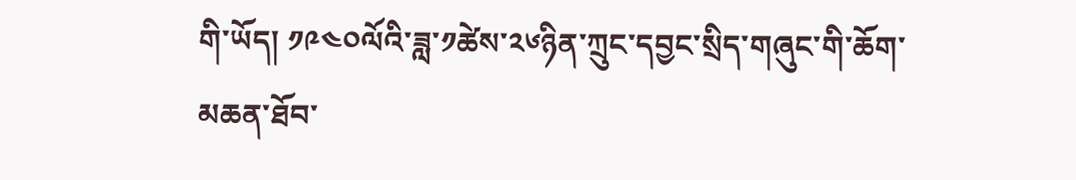གི་ཡོད། ༡༩༤༠ལོའི་ཟླ་༡ཚེས་༢༦ཉིན་ཀྲུང་དབྱང་སྲིད་གཞུང་གི་ཆོག་མཆན་ཐོབ་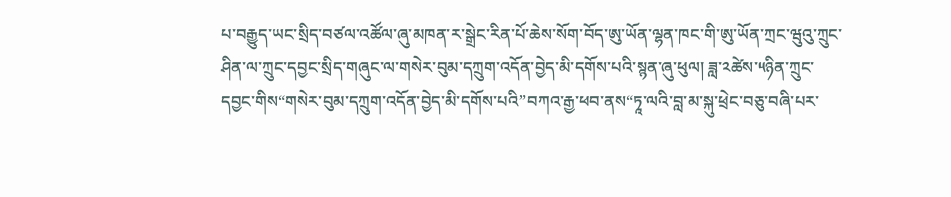པ་བརྒྱུད་ཡང་སྲིད་བཙལ་འཚོལ་ཞུ་མཁན་ར་སྒྲེང་རིན་པོ་ཆེས་སོག་བོད་ཨུ་ཡོན་ལྷན་ཁང་གི་ཨུ་ཡོན་ཀྲང་ཝུའུ་ཀྲུང་ཤིན་ལ་ཀྲུང་དབྱང་སྲིད་གཞུང་ལ་གསེར་བུམ་དཀྲུག་འདོན་བྱེད་མི་དགོས་པའི་སྙན་ཞུ་ཕུལ། ཟླ་༢ཚེས་༥ཉིན་ཀྲུང་དབྱང་གིས“གསེར་བུམ་དཀྲུག་འདོན་བྱེད་མི་དགོས་པའི”བཀའ་རྒྱ་ཕབ་ནས“ཏཱ་ལའི་བླ་མ་སྐུ་ཕྲེང་བཅུ་བཞི་པར་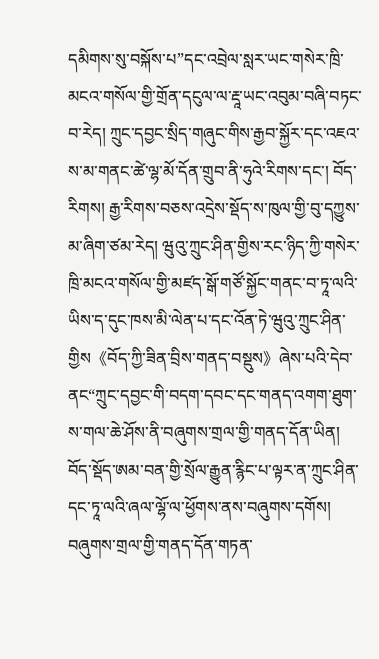དམིགས་སུ་བསྐོས་པ”དང་འབྲེལ་སླར་ཡང་གསེར་ཁྲི་མངའ་གསོལ་གྱི་གྲོན་དངུལ་ལ་རྡཱ་ཡང་འབུམ་བཞི་བཏང་བ་རེད། ཀྲུང་དབྱང་སྲིད་གཞུང་གིས་རྒྱབ་སྐྱོར་དང་འཇའ་ས་མ་གནང་ཚེ་ལྷ་མོ་དོན་གྲུབ་ནི་ཧུའེ་རིགས་དང་། བོད་རིགས། རྒྱ་རིགས་བཅས་འདྲེས་སྡོད་ས་ཁུལ་གྱི་བུ་དཀྱུས་མ་ཞིག་ཙམ་རེད། ཝུའུ་ཀྲུང་ཤིན་གྱིས་རང་ཉིད་ཀྱི་གསེར་ཁྲི་མངའ་གསོལ་གྱི་མཛད་སྒོ་གཙོ་སྐྱོང་གནང་བ་ཏཱ་ལའི་ཡིས་ད་དུང་ཁས་མི་ལེན་པ་དང་འོན་ཏེ་ཝུའུ་ཀྲུང་ཤིན་གྱིས《བོད་ཀྱི་ཟིན་བྲིས་གནད་བསྡུས》ཞེས་པའི་དེབ་ནང“ཀྲུང་དབྱང་གི་བདག་དབང་དང་གནད་འགག་ཐུག་ས་གལ་ཆེ་ཤོས་ནི་བཞུགས་གྲལ་གྱི་གནད་དོན་ཡིན། བོད་སྡོད་ཨམ་བན་གྱི་སྲོལ་རྒྱུན་རྙིང་པ་ལྟར་ན་ཀྲུང་ཤིན་དང་ཏཱ་ལའི་ཞལ་ལྷོ་ལ་ཕྱོགས་ནས་བཞུགས་དགོས། བཞུགས་གྲལ་གྱི་གནད་དོན་གཏན་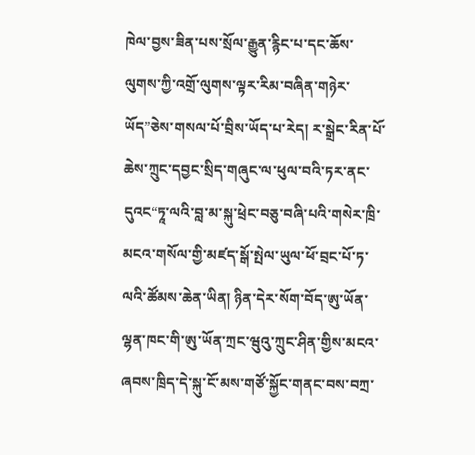ཁེལ་བྱས་ཟིན་པས་སྲོལ་རྒྱུན་རྙིང་པ་དང་ཆོས་ལུགས་ཀྱི་འགྲོ་ལུགས་ལྟར་རིམ་བཞིན་གཉེར་ཡོད”ཅེས་གསལ་པོ་བྲིས་ཡོད་པ་རེད། ར་སྒྲེང་རིན་པོ་ཆེས་ཀྲུང་དབྱང་སྲིད་གཞུང་ལ་ཕུལ་བའི་ཏར་ནང་དུའང“ཏཱ་ལའི་བླ་མ་སྐུ་ཕྲེང་བཅུ་བཞི་པའི་གསེར་ཁྲི་མངའ་གསོལ་གྱི་མཛད་སྒོ་སྤེལ་ཡུལ་ཕོ་བྲང་པོ་ཏ་ལའི་ཚོམས་ཆེན་ཡིན། ཉིན་དེར་སོག་བོད་ཨུ་ཡོན་ལྷན་ཁང་གི་ཨུ་ཡོན་ཀྲང་ཝུའུ་ཀྲུང་ཤིན་གྱིས་མངའ་ཞབས་ཁྲིད་དེ་སྐུ་ངོ་མས་གཙོ་སྐྱོང་གནང་བས་བཀྲ་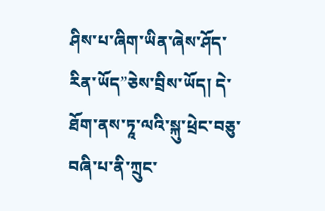ཤིས་པ་ཞིག་ཡིན་ཞེས་ཤོད་རིན་ཡོད”ཅེས་བྲིས་ཡོད། དེ་ཐོག་ནས་ཏཱ་ལའི་སྐུ་ཕྲེང་བཅུ་བཞི་པ་ནི་ཀྲུང་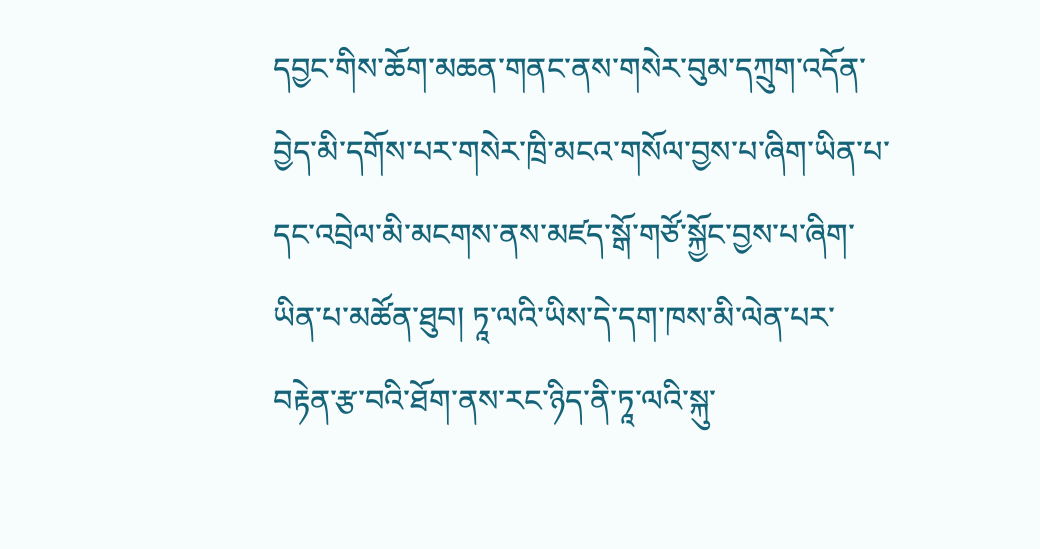དབྱང་གིས་ཆོག་མཆན་གནང་ནས་གསེར་བུམ་དཀྲུག་འདོན་བྱེད་མི་དགོས་པར་གསེར་ཁྲི་མངའ་གསོལ་བྱས་པ་ཞིག་ཡིན་པ་དང་འབྲེལ་མི་མངགས་ནས་མཛད་སྒོ་གཙོ་སྐྱོང་བྱས་པ་ཞིག་ཡིན་པ་མཚོན་ཐུབ། ཏཱ་ལའི་ཡིས་དེ་དག་ཁས་མི་ལེན་པར་བརྟེན་རྩ་བའི་ཐོག་ནས་རང་ཉིད་ནི་ཏཱ་ལའི་སྐུ་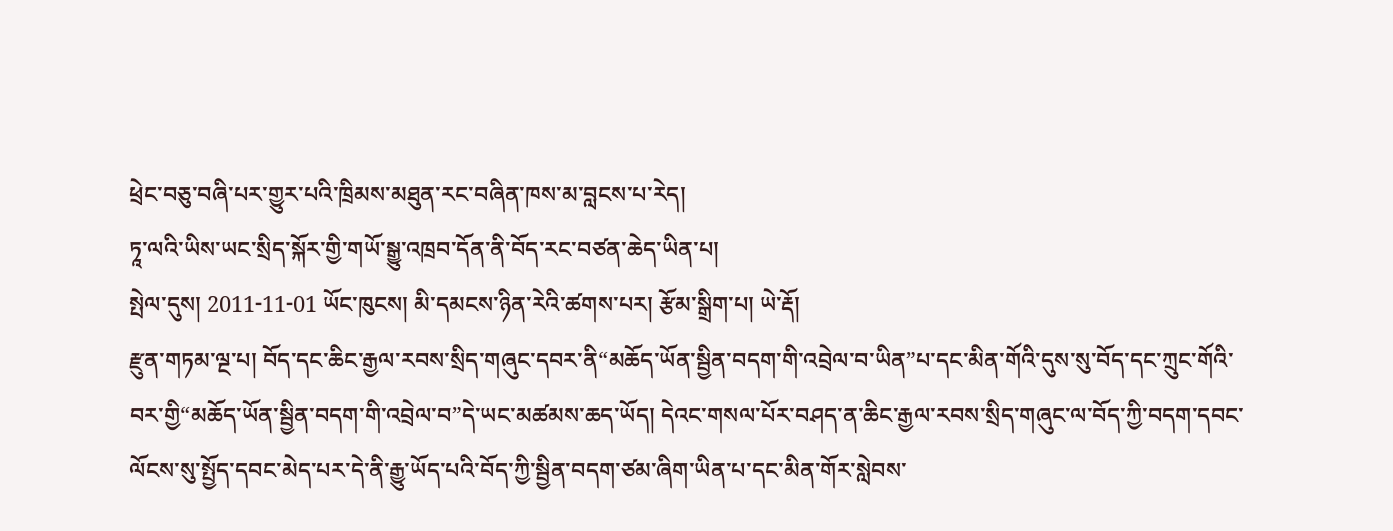ཕྲེང་བཅུ་བཞི་པར་གྱུར་པའི་ཁྲིམས་མཐུན་རང་བཞིན་ཁས་མ་བླངས་པ་རེད།
ཏཱ་ལའི་ཡིས་ཡང་སྲིད་སྐོར་གྱི་གཡོ་སྒྱུ་འཁྲབ་དོན་ནི་བོད་རང་བཙན་ཆེད་ཡིན་པ།
སྤེལ་དུས། 2011-11-01 ཡོང་ཁུངས། མི་དམངས་ཉིན་རེའི་ཚགས་པར། རྩོམ་སྒྲིག་པ། ཡེ་རྡོ།
རྫུན་གཏམ་ལྔ་པ། བོད་དང་ཆིང་རྒྱལ་རབས་སྲིད་གཞུང་དབར་ནི“མཆོད་ཡོན་སྦྱིན་བདག་གི་འབྲེལ་བ་ཡིན”པ་དང་མིན་གོའི་དུས་སུ་བོད་དང་ཀྲུང་གོའི་བར་གྱི“མཆོད་ཡོན་སྦྱིན་བདག་གི་འབྲེལ་བ”དེ་ཡང་མཚམས་ཆད་ཡོད། དེའང་གསལ་པོར་བཤད་ན་ཆིང་རྒྱལ་རབས་སྲིད་གཞུང་ལ་བོད་ཀྱི་བདག་དབང་ལོངས་སུ་སྤྱོད་དབང་མེད་པར་དེ་ནི་རྒྱུ་ཡོད་པའི་བོད་ཀྱི་སྦྱིན་བདག་ཙམ་ཞིག་ཡིན་པ་དང་མིན་གོར་སླེབས་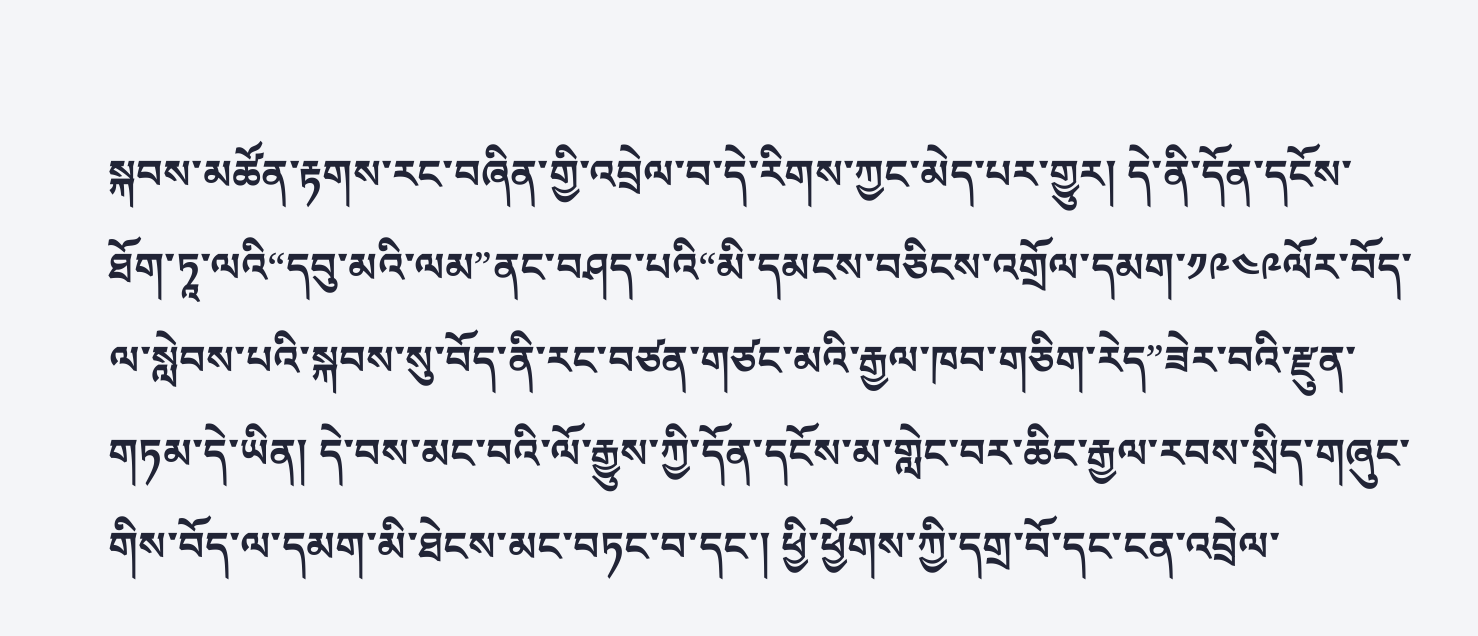སྐབས་མཚོན་རྟགས་རང་བཞིན་གྱི་འབྲེལ་བ་དེ་རིགས་ཀྱང་མེད་པར་གྱུར། དེ་ནི་དོན་དངོས་ཐོག་ཏཱ་ལའི“དབུ་མའི་ལམ”ནང་བཤད་པའི“མི་དམངས་བཅིངས་འགྲོལ་དམག་༡༩༤༩ལོར་བོད་ལ་སླེབས་པའི་སྐབས་སུ་བོད་ནི་རང་བཙན་གཙང་མའི་རྒྱལ་ཁབ་གཅིག་རེད”ཟེར་བའི་རྫུན་གཏམ་དེ་ཡིན། དེ་བས་མང་བའི་ལོ་རྒྱུས་ཀྱི་དོན་དངོས་མ་གླེང་བར་ཆིང་རྒྱལ་རབས་སྲིད་གཞུང་གིས་བོད་ལ་དམག་མི་ཐེངས་མང་བཏང་བ་དང་། ཕྱི་ཕྱོགས་ཀྱི་དགྲ་བོ་དང་ངན་འབྲེལ་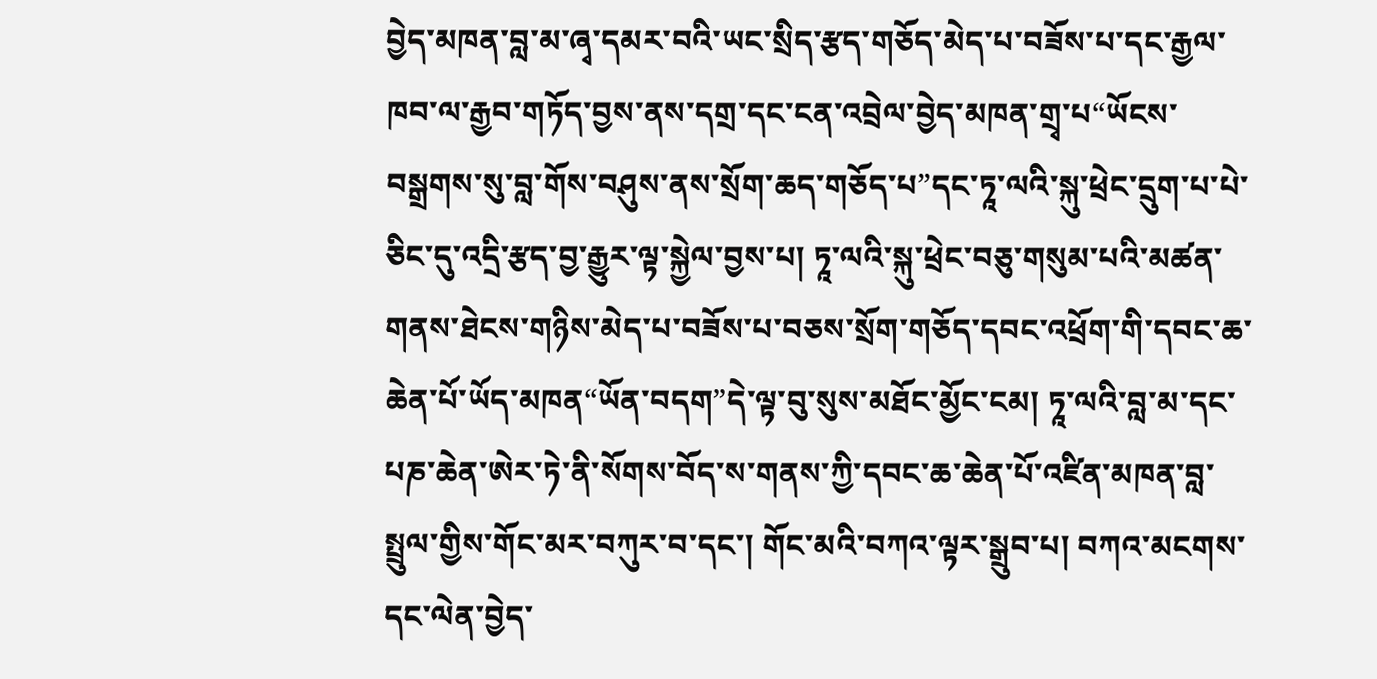བྱེད་མཁན་བླ་མ་ཞྭ་དམར་བའི་ཡང་སྲིད་རྩད་གཅོད་མེད་པ་བཟོས་པ་དང་རྒྱལ་ཁབ་ལ་རྒྱབ་གཏོད་བྱས་ནས་དགྲ་དང་ངན་འབྲེལ་བྱེད་མཁན་གྲྭ་པ“ཡོངས་བསྒྲགས་སུ་བླ་གོས་བཤུས་ནས་སྲོག་ཆད་གཅོད་པ”དང་ཏཱ་ལའི་སྐུ་ཕྲེང་དྲུག་པ་པེ་ཅིང་དུ་འདྲི་རྩད་བྱ་རྒྱུར་ལྟ་སྐྱེལ་བྱས་པ། ཏཱ་ལའི་སྐུ་ཕྲེང་བཅུ་གསུམ་པའི་མཚན་གནས་ཐེངས་གཉིས་མེད་པ་བཟོས་པ་བཅས་སྲོག་གཅོད་དབང་འཕྲོག་གི་དབང་ཆ་ཆེན་པོ་ཡོད་མཁན“ཡོན་བདག”དེ་ལྟ་བུ་སུས་མཐོང་མྱོང་ངམ། ཏཱ་ལའི་བླ་མ་དང་པཎ་ཆེན་ཨེར་ཏེ་ནི་སོགས་བོད་ས་གནས་ཀྱི་དབང་ཆ་ཆེན་པོ་འཛིན་མཁན་བླ་སྤྲུལ་གྱིས་གོང་མར་བཀུར་བ་དང་། གོང་མའི་བཀའ་ལྟར་སྒྲུབ་པ། བཀའ་མངགས་དང་ལེན་བྱེད་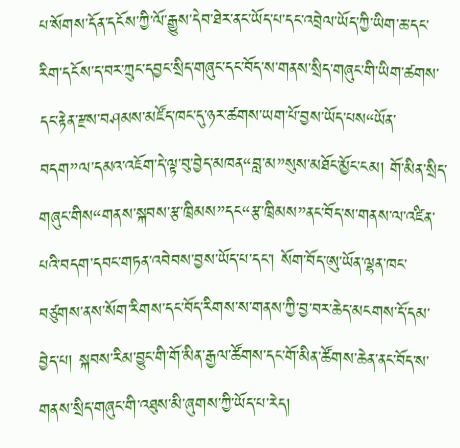པ་སོགས་དོན་དངོས་ཀྱི་ལོ་རྒྱུས་དེབ་ཐེར་ནང་ཡོད་པ་དང་འབྲེལ་ཡོད་ཀྱི་ཡིག་ཆ་དང་རིག་དངོས་ད་བར་ཀྲུང་དབྱང་སྲིད་གཞུང་དང་བོད་ས་གནས་སྲིད་གཞུང་གི་ཡིག་ཚགས་དང་རྟེན་རྫས་བཤམས་མཛོད་ཁང་དུ་ཉར་ཚགས་ཡག་པོ་བྱས་ཡོད་པས“ཡོན་བདག”ལ་དམའ་འཇོག་དེ་ལྟ་བུ་བྱེད་མཁན“བླ་མ”སུས་མཐོང་མྱོང་ངམ། གོ་མིན་སྲིད་གཞུང་གིས“གནས་སྐབས་རྩ་ཁྲིམས”དང“རྩ་ཁྲིམས”ནང་བོད་ས་གནས་ལ་འཛིན་པའི་བདག་དབང་གཏན་འབེབས་བྱས་ཡོད་པ་དང་། སོག་བོད་ཨུ་ཡོན་ལྷན་ཁང་བཙུགས་ནས་སོག་རིགས་དང་བོད་རིགས་ས་གནས་ཀྱི་བྱ་བར་ཆེད་མངགས་དོ་དམ་བྱེད་པ། སྐབས་རིམ་བྱུང་གི་གོ་མིན་རྒྱལ་ཚོགས་དང་གོ་མིན་ཚོགས་ཆེན་ནང་བོད་ས་གནས་སྲིད་གཞུང་གི་འཐུས་མི་ཞུགས་ཀྱི་ཡོད་པ་རེད།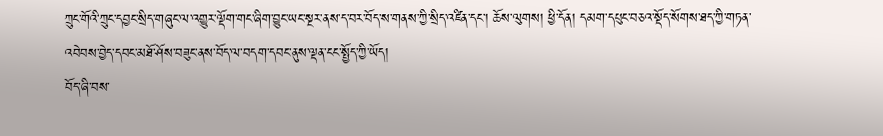ཀྲུང་གོའི་ཀྲུང་དབྱང་སྲིད་གཞུང་ལ་འགྱུར་ལྡོག་གང་ཞིག་བྱུང་ཡང་སྔར་ནས་ད་བར་བོད་ས་གནས་ཀྱི་སྲིད་འཛིན་དང་། ཆོས་ལུགས། ཕྱི་དོན། དམག་དཔུང་བཅའ་སྡོད་སོགས་ཐད་ཀྱི་གཏན་འབེབས་བྱེད་དབང་མཐོ་ཤོས་བཟུང་ནས་བོད་ལ་བདག་དབང་ནུས་ལྡན་ངང་སྤྱོད་ཀྱི་ཡོད།
བོད་ཞི་བས་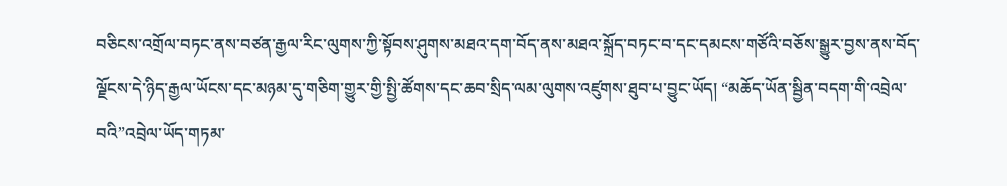བཅིངས་འགྲོལ་བཏང་ནས་བཙན་རྒྱལ་རིང་ལུགས་ཀྱི་སྟོབས་ཤུགས་མཐའ་དག་བོད་ནས་མཐའ་སྐྲོད་བཏང་བ་དང་དམངས་གཙོའི་བཅོས་སྒྱུར་བྱས་ནས་བོད་ལྗོངས་དེ་ཉིད་རྒྱལ་ཡོངས་དང་མཉམ་དུ་གཅིག་གྱུར་གྱི་སྤྱི་ཚོགས་དང་ཆབ་སྲིད་ལམ་ལུགས་འཛུགས་ཐུབ་པ་བྱུང་ཡོད། “མཆོད་ཡོན་སྦྱིན་བདག་གི་འབྲེལ་བའི”འབྲེལ་ཡོད་གཏམ་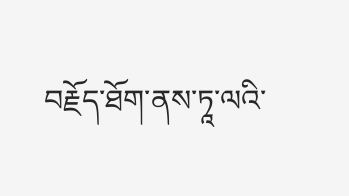བརྗོད་ཐོག་ནས་ཏཱ་ལའི་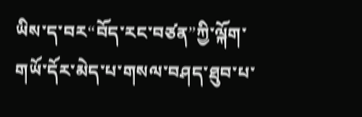ཡིས་ད་བར“བོད་རང་བཙན”ཀྱི་ལྐོག་གཡོ་དོར་མེད་པ་གསལ་བཤད་ཐུབ་པ་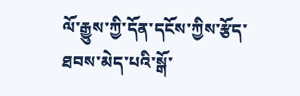ལོ་རྒྱུས་ཀྱི་དོན་དངོས་ཀྱིས་རྩོད་ཐབས་མེད་པའི་སྒོ་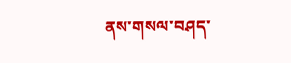ནས་གསལ་བཤད་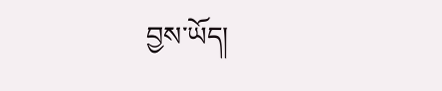བྱས་ཡོད།